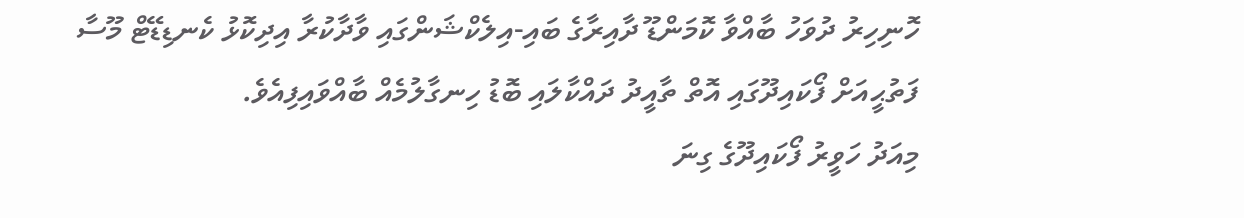ހޮނިހިރު ދުވަހު ބާއްވާ ކޮމަންޑޫ ދާއިރާގެ ބައި-އިލެކްޝަންގައި ވާދާކުރާ އިދިކޮޅު ކެނޑިޑޭޓް މޫސާ ފަތުޙީއަށް ފޯކައިދޫގައި އޮތް ތާއީދު ދައްކާލައި ބޮޑު ހިނގާލުމެއް ބާއްވައިފިއެވެ.
މިއަދު ހަވީރު ފޯކައިދޫގެ ގިނަ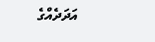އަދަދެއްގެ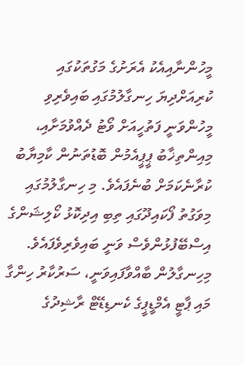މީހުންނާއިއެކު އެރަށުގެ މަގުތަކުގައި ކުރިއަށްދިޔަ ހިނގާލުމުގައި ބައިވެރިވި މީހުންވަނީ ފަތުހީއަށް ވޯޓު ދެއްވުމަށާއި، މިއިންތިޚާބު ޕީޕީއެމުން ބޮޑުތަނުން ކާމިޔާބު ކުރާނެކަމަށް ބުނެފައެވެ. މި ހިނގާލުމުގައި މިވަގުތު ފޯކައިދޫގައި ތިބި އިދިކޮޅު ކޯލިޝަންގެ އިސްބޭފުޅުންވެސް ވަނީ ބައިވެރިވެފައެވެ.
މިހިނގާލުން ބާއްވާފައިވަނީ، ސަރުކާރު ހިންގާ މައި ޕާޓީ އެމްޑީޕީގެ ކެނޑިޑޭޓް ރާޝިދުގެ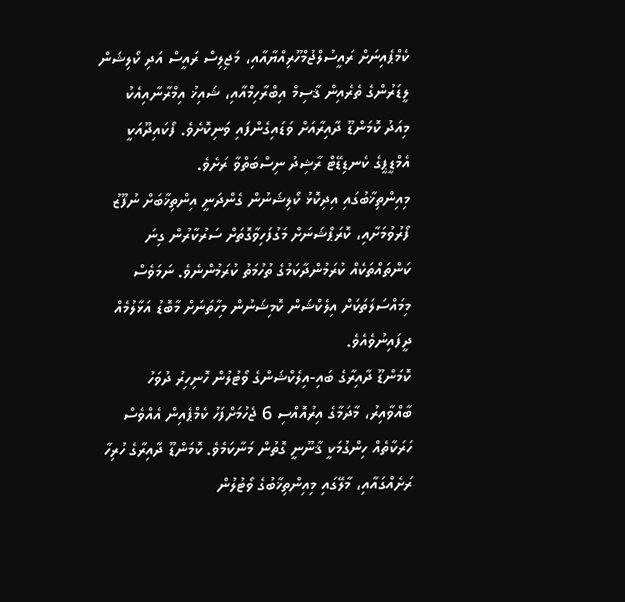ކެމްޕެއިނަށް ރައީސުލްޖުމްހޫރިއްޔާއާއި، މަޖިލިސް ރައީސް އަދި ކޯލިޝަން ލީޑަރުންގެ ތެރެއިން ޤާސިމް އިބްރާހިމްއާއި، ޝައިޚު އިމްރާނާއިއެކު މިއަދު ކޮމަންޑޫ ދާއިރާއަށް ވަޑައިގެންފައި ވަނިކޮށެވެ. ފޯކައިދޫއަކީ އެމްޑީޕީގެ ކެނޑިޑޭޓް ރާޝިދު ނިސްބަތްވާ ރަށެވެ.
މިއިންތިޚާބުގައި އިދިކޮޅު ކޯލިޝަނުން ގެންދަނީ އިންތިޚާބަށް ނުފޫޒު ފޯރުވުމަށާއި، ކޮރަޕްޝަނަށް މަގުފަހިވާގޮތަށް ސަރުކާރުން ގިނަ ކަންތައްތަކެއް ކުރަމުންދާކަމުގެ ތުހުމަތު ކުރަމުންނެވެ. ނަމަވެސް މިމައްސަލަތަކަށް އިލެކްޝަން ކޮމިޝަނުން މިހާތަނަށް މާބޮޑު އަޅާލުމެއް ދީފައިނުވެއެވެ.
ކޮމަންޑޫ ދާއިރާގެ ބައި-އިލެކްޝަންގެ ވޯޓުލުން ހޮނިހިރު ދުވަހު ބާއްވާއިރު، މާދަމާގެ އިރުއޮއްސި 6 ޖެހުމަށްފަހު ކެމްޕެއިން އެއްވެސް ހަރަކާތެއް ހިންގުމަކީ ޤާނޫނީ ގޮތުން މަނާކަމެވެ. ކޮމަންޑޫ ދާއިރާގެ ހުރިހާ ރަށެއްގައާއި، މާލޭގައި މިއިންތިޚާބުގެ ވޯޓުލުން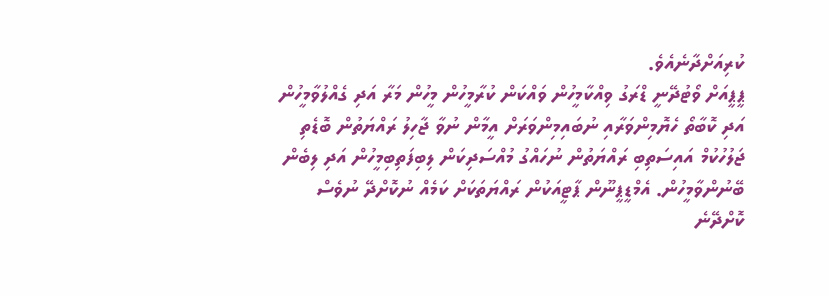ކުރިއަށްދާނެއެވެ.
ޕީޕީއަށް ވޯޓުދޭނީ ޑްރަގު ވިއްކާމީހުން ވައްކަން ކުރާމީހުން މީހުން މަރާ އަދި ގެއްލުވާމީހުން އަދި ކޮބާތޯ ހެޔޮމިންވަރާއި ނުބައިމިންވަރަށް އީމާން ނުވާ ޖާހިލު ރައްޔަތުން ބޮޑެތި ޖަލުހުކުމް އައިސަތިބި ރައްޔަތުން ނުހައްގު މުއްސަދިކަން ލިބިފަތިބިމީހުން އަދި ލިބެން ބޭނުންވާމީހުން. އެމްޑީޕީނޫން ޕާޓީއަކުން ރައްޔަތަކަށް ކަމެއް ނުކޮށްދޭ ނުވެސް ކޮށްދޭނެ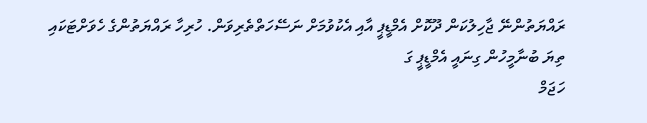ރައްޔަތުންނޭ ޖާހިލުކަން ދޫކޮށް އެމްޑީޕީ އާއި އެކުވުމަށް ނަސޭހަތްތެރިވަން. ހުރިހާ ރައްޔަތުންގެ ހެވަށްޓަކައި
ތިޔަ ބުނާމީހުން ގިނައީ އެމްޑީޕީ ގަ
ހަޖަމް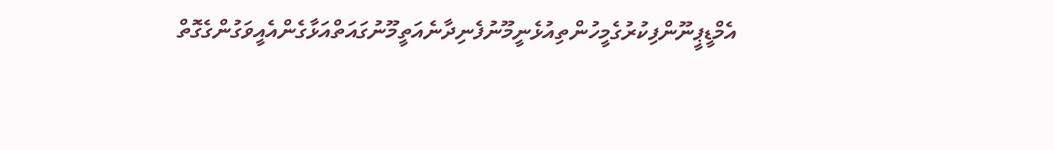އެމްޑީޕީނޫންފިކުރުގެމީހުންތިއުޅެނީމޫނުފެނިދާނެއަތީމޫނުގައަތްއަޅާގެންއެއީވަގުންގެގޮތް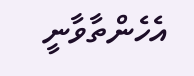އެހެންތާވާނީ